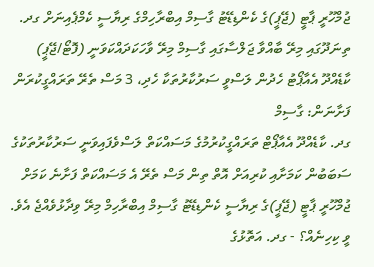ޖުމްހޫރީ ޕާޓީ (ޖޭޕީ)ގެ ކެންޑިޑޭޓު ގާސިމް އިބްރާހިމްގެ ރިޔާސީ ކެމްޕެއިނަށް ގދ. ތިނަދޫގައި މިރޭ ބާއްވާ ޖަލްސާގައި ގާސިމް މިރޭ ވާހަކަދައްކަވަނީ (ފޮޓޯ/ޖޭޕީ)
ކާޑެއްދޫ އެއާޕޯޓު ހެދުން ލަސްވީ ސަރުކާރުތަކާ ހެދި، 3 މަސް ތެރޭ ތަރައްގީކުރަން ފަށާނަން: ގާސިމް
ގދ. ކާޑެއްދޫ އެއާޕޯޓް ތަރައްގީކުރުމުގެ މަސައްކަތް ލަސްވެފައިވަނީ ސަރުކާރުތަކުގެ ސަބަބުން ކަމަށާއި ކުރިއަށް އޮތް ތިން މަސް ތެރޭ އެ މަސައްކަތް ފަށާނެ ކަމަށް ޖުމްހޫރީ ޕާޓީ (ޖޭޕީ)ގެ ރިޔާސީ ކެންޑިޑޭޓު ގާސިމް އިބްރާހިމް މިރޭ ވިދާޅުވެއްޖެ އެވެ.
ވީ ކިހިނެއް؟ - ގދ. އަތޮޅުގެ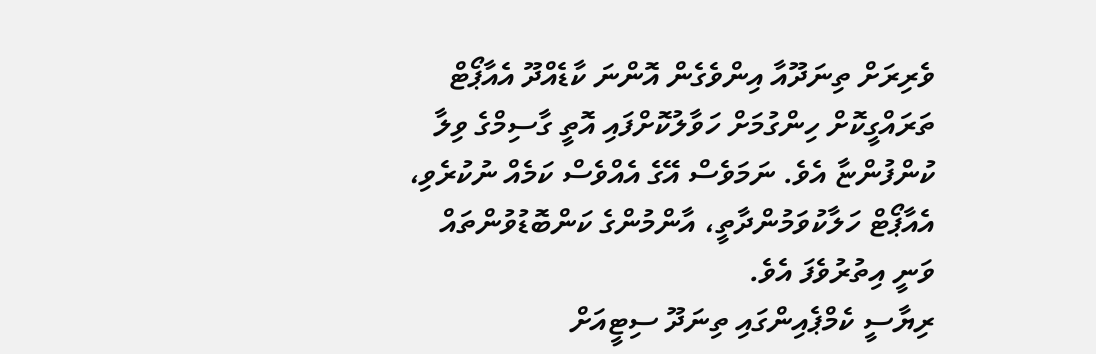ވެރިރަށް ތިނަދޫއާ އިންވެގެން އޮންނަ ކާޑެއްދޫ އެއާޕޯޓް ތަރައްގީކޮށް ހިންގުމަށް ހަވާލުކޮށްފައި އޮތީ ގާސިމްގެ ވިލާ ކުންފުންޏާ އެވެ. ނަމަވެސް އޭގެ އެއްވެސް ކަމެއް ނުކުރެވި، އެއާޕޯޓް ހަލާކުވަމުންދާތީ، އާންމުންގެ ކަންބޮޑުވުންތައް ވަނީ އިތުރުވެފަ އެވެ.
ރިޔާސީ ކެމްޕެއިންގައި ތިނަދޫ ސިޓީއަށް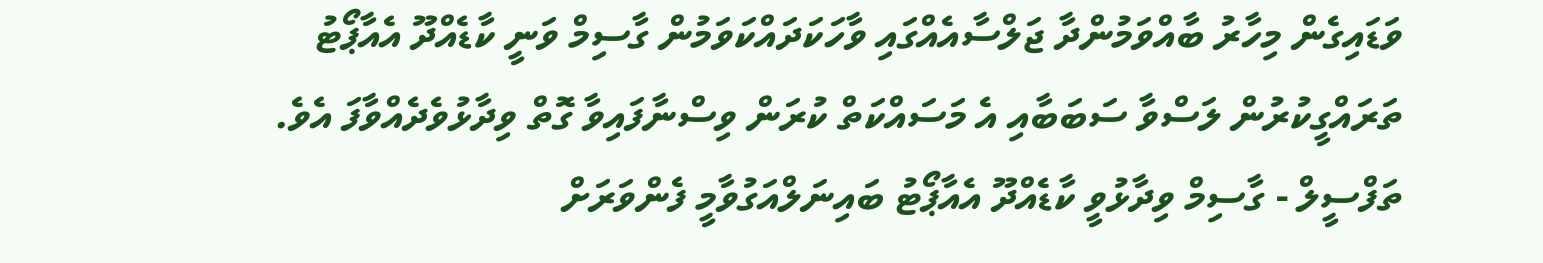ވަޑައިގެން މިހާރު ބާއްވަމުންދާ ޖަލްސާއެއްގައި ވާހަކަދައްކަވަމުން ގާސިމް ވަނީ ކާޑެއްދޫ އެއާޕޯޓު ތަރައްގީކުރުން ލަސްވާ ސަބަބާއި އެ މަސައްކަތް ކުރަން ވިސްނާފައިވާ ގޮތް ވިދާޅުވެދެއްވާފަ އެވެ.
ތަފްސީލް - ގާސިމް ވިދާޅުވީ ކާޑެއްދޫ އެއާޕޯޓު ބައިނަލްއަގުވާމީ ފެންވަރަށް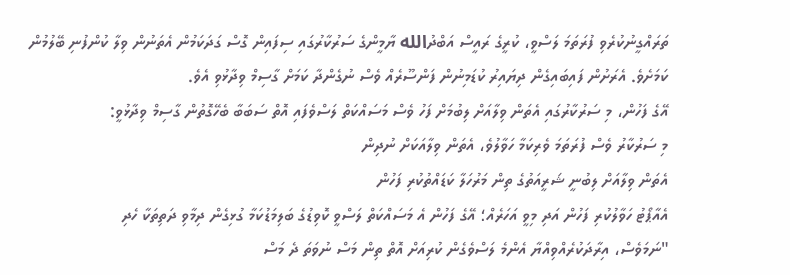ތަރައްގީނުކުރެވި ފުރަތަމަ ލަސްވީ، ކުރީގެ ރައީސް އަބްދުالله ޔާމީންގެ ސަރުކާރުގައި ސިފައިން ގޮސް ގަދަކަމުން އެތަނުން ވިލާ ކުންފުނި ބޭލުމުން ކަމަށެވެ. އެރަށުން ފައިބައިގެން ދިޔައިރު ކުޑަމިނުން ފަންސޫރެއް ވެސް ނުގެންދާ ކަމަށް ގާސިމް ވިދާޅުވި އެވެ.
އޭގެ ފަހުން، މި ސަރުކާރުގައި އެތަން ވިލާއަށް ލިބުމަށް ފަހު ވެސް މަސައްކަތް ލަސްވެފައި އޮތް ސަބަބާ ބެހޭގޮތުން ގާސިމް ވިދާޅުވީ:
މި ސަރުކާރު ވެސް ފުރަތަމަ ވެރިކަމާ ހަވާލުވެ، އެތަން ވިލާއަކަށް ނުދިން
އެތަން ވިލާއަށް ލިބުނީ ޝަރީއަތުގެ ތިން މަރުހަލާ ކަޑައްތުކުރި ފަހުން
އެއާޕޯޓު ހަވާލުކުރި ފަހުން އަދި މިވީ އަހަރެއް؛ އޭގެ ފަހުން އެ މަސައްކަތް ލަސްވީ ކޮވިޑުގެ ބަލިމަޑުކަމާ ގުޅިގެން ދިމާވި ދަތިތަކާ ހެދި
"ނަމަވެސް، އިރާދަކުރެއްވިއްޔާ އެންމެ ލަސްވެގެން ކުރިއަށް އޮތް ތިން މަސް ނުވަތަ ދެ މަސް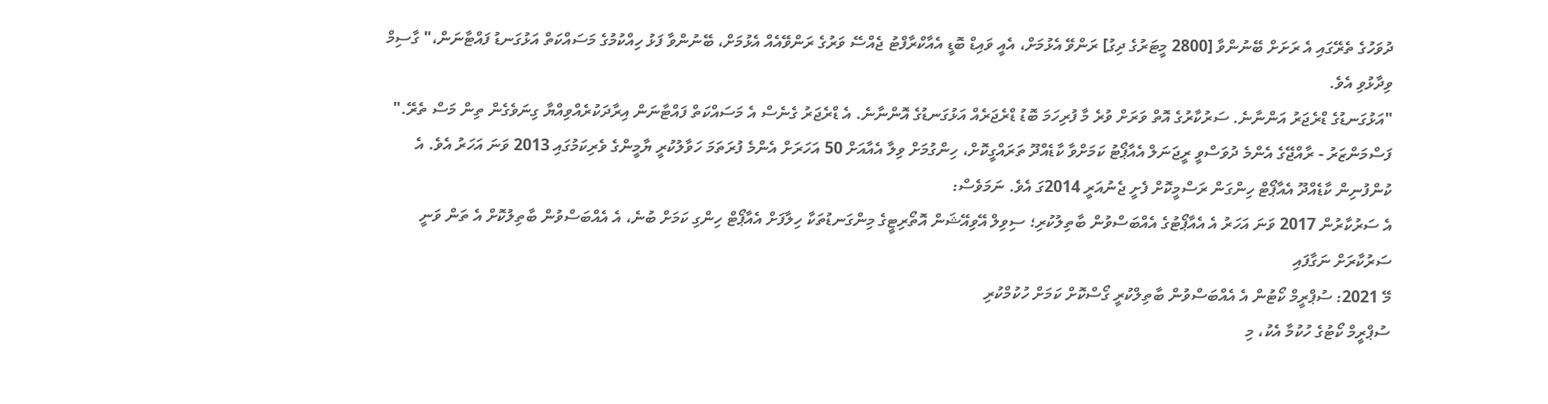ދުވަހުގެ ތެރޭގައި އެ ރަށަށް ބޭނުންވާ [2800 މީޓަރުގެ ދިގު] ރަންވޭ އެޅުމަށް، އެއީ ވައިޑް ބޮޑީ އެއާކްރާފްޓު ޖެއްސޭ ވަރުގެ ރަންވޭއެއް އެޅުމަށް، ބޭނުންވާ ފަޅު ހިއްކުމުގެ މަސައްކަތް އަޅުގަނޑު ފައްޓާނަން،" ގާސިމް ވިދާޅުވި އެވެ.
"އަޅުގަނޑުގެ ޑްރެޖަރު އަންނާނެ. ސަރުކާރުގެ އޮތް ވަރަށް ވުރެ މާ ފުރިހަމަ ބޮޑު ޑްރެޖަރެއް އަޅުގަނޑުގެ އޮންނާނެ. އެ ޑްރެޖަރު ގެނެސް އެ މަސައްކަތް ފައްޓާނަން އިރާދަކުރެއްވިއްޔާ ގިނަވެގެން ތިން މަސް ތެރޭ."
ފަސްމަންޒަރު - ރާއްޖޭގެ އެންމެ ދުވަސްވީ ރީޖަނަލް އެއާޕޯޓު ކަމަށްވާ ކާޑެއްދޫ ތަރައްގީކޮށް، ހިންގުމަށް ވިލާ އެއާއަށް 50 އަހަރަށް އެންމެ ފުރަތަމަ ހަވާލުކުރީ ޔާމީންގެ ވެރިކަމުގައި 2013 ވަނަ އަހަރު އެވެ. އެ ކުންފުނިން ކާޑެއްދޫ އެއާޕޯޓް ހިންގަން ރަސްމީކޮށް ފެށީ ޖެނުއަރީ 2014ގަ އެވެ. ނަމަވެސް:
އެ ސަރުކާރުން 2017 ވަނަ އަހަރު އެ އެއާޕޯޓުގެ އެއްބަސްވުން ބާތިލުކުރި؛ ސިވިލް އޭވިއޭޝަން އޮތޯރިޓީގެ މިންގަނޑުތަކާ ހިލާފަށް އެއާޕޯޓް ހިންގި ކަމަށް ބުނެ، އެ އެއްބަސްވުން ބާތިލުކޮށް އެ ތަން ވަނީ ސަރުކާރަށް ނަގާފައި
މޭ 2021: ސުޕްރީމް ކޯޓުން އެ އެއްބަސްވުން ބާތިލްކުރީ ގޯސްކޮށް ކަމަށް ހުކުމްކުރި
ސުޕްރީމް ކޯޓުގެ ހުކުމާ އެކު، މި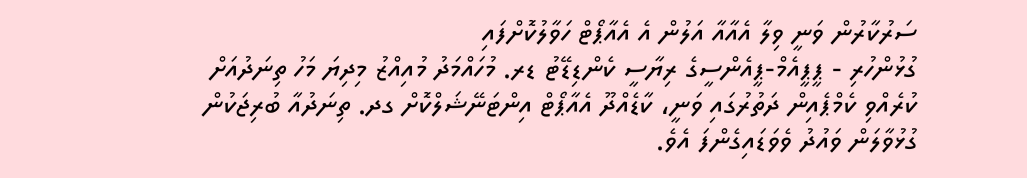ސަރުކާރުން ވަނީ ވިލާ އެއާއާ އަލުން އެ އެއާޕޯޓް ހަވާލުކޮށްފައި
ގުޅުންހުރި - ޕީޕީއެމް-ޕީއެންސީގެ ރިޔާސީ ކެންޑިޑޭޓު ޑރ. މުހައްމަދު މުއިއްޒު މިދިޔަ މަހު ތިނަދުއަށް ކުރެއްވި ކެމްޕެއިން ދަތުރުގައި ވަނީ، ކާޑެއްދޫ އެއާޕޯޓް އިންޓަނޭޝަލްކޮށް ގދ. ތިނަދުއާ ބުރިޖަކުން ގުޅުވާލަން ވައުދު ވެވަޑައިގެންފަ އެވެ.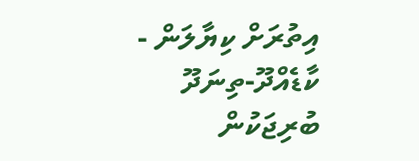އިތުރަށް ކިޔާލަން - ކާޑެއްދޫ-ތިނަދޫ ބުރިޖަކުން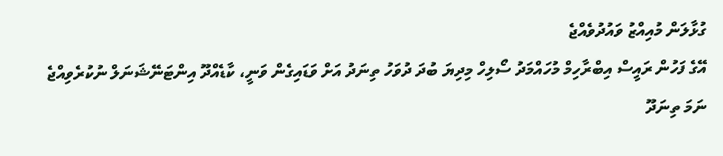ގުޅާލަން މުއިއްޒު ވައުދުވެއްޖެ
އޭގެ ފަހުން ރައީސް އިބްރާހިމް މުހައްމަދު ސޯލިހް މިދިޔަ ބުދަ ދުވަހު ތިނަދު އަށް ވަޑައިގެން ވަނީ، ކާޑެއްދޫ އިންޓަނޭޝަނަލް ނުކުރެވިއްޖެ ނަމަ ތިނަދޫ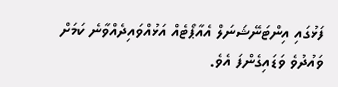ފަޅުގައި އިންޓަނޭޝަނަލް އެއާޕޯޓެއް އަޅުއްވައިދެއްވާނެ ކަމަށް ވައުދުވެ ވަޑައިގެންފަ އެވެ.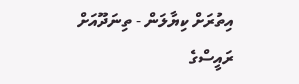އިތުރަށް ކިޔާލަން - ތިނަދޫއަށް ރައީސްގެ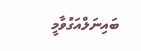ބައިނަލްއަގުވާމީ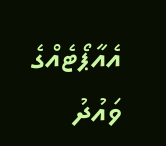އެއާޕޯޓެއްގެ ވައުދު